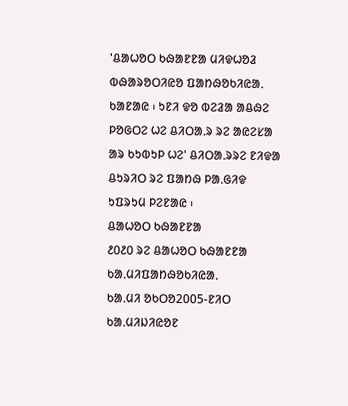'ᱪᱟᱦᱚᱛ ᱠᱷᱟᱱᱱᱟ ᱢᱤᱫᱦᱚᱲ ᱵᱷᱟᱨᱚᱛᱤᱭᱚ ᱯᱟᱴᱷᱚᱠᱤᱭᱟᱹ ᱠᱟᱱᱟᱭ ᱾ ᱩᱱᱤ ᱫᱚ ᱵᱮᱲᱟ ᱟᱪᱷᱮ ᱞᱚᱜᱛᱮ ᱦᱮ ᱪᱤᱛᱟᱹᱨ ᱨᱮ ᱟᱭᱮᱥᱟ ᱟᱨ ᱠᱩᱵᱩᱞ ᱦᱮ' ᱪᱤᱛᱟᱹᱨᱨᱮ ᱱᱤᱫᱟ ᱪᱩᱨᱤᱛ ᱨᱮ ᱯᱟᱴᱷ ᱞᱟᱹᱜᱤᱫ ᱩᱯᱨᱩᱢ ᱞᱮᱱᱟᱭ ᱾
ᱪᱟᱦᱚᱛ ᱠᱷᱟᱱᱱᱟ
᱒᱐᱒᱐ ᱨᱮ ᱪᱟᱦᱚᱛ ᱠᱷᱟᱱᱱᱟ
ᱠᱟᱹᱢᱤᱯᱟᱴᱷᱚᱠᱤᱭᱟᱹ
ᱠᱟᱹᱢᱤ ᱚᱠᱛᱚ2005-ᱱᱤᱛ
ᱠᱟᱹᱢᱤᱡᱤᱭᱚᱱ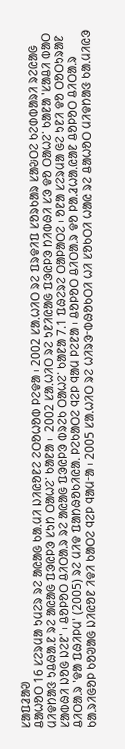ᱥᱟᱯᱲᱟᱣ
ᱪᱟᱦᱚᱛ 16 ᱥᱮᱨᱢᱟ ᱩᱢᱮᱨ ᱨᱮ ᱟᱭᱟᱜ ᱠᱟᱹᱢᱤ ᱡᱤᱭᱚᱱᱮ ᱮᱛᱚᱦᱚᱵ ᱞᱮᱫᱟ ᱾ 2002 ᱥᱟᱹᱦᱤᱛ ᱨᱮ ᱯᱨᱫᱤᱯ ᱥᱚᱨᱠᱟᱨ ᱥᱟᱶᱛᱮ ᱠᱮᱰᱵᱟᱨᱤ ᱨᱮᱭᱟᱜ ᱢᱤᱫᱴᱟᱝ ᱩᱪᱷᱟᱹᱱ ᱨᱮ ᱟᱭᱟᱜ ᱯᱳᱭᱞᱳ ᱥᱩᱴ ᱛᱟᱦᱮᱸ ᱠᱟᱱᱟ ᱾  2002 ᱥᱟᱹᱦᱤᱛ ᱨᱮ ᱩᱱᱤᱭᱟᱜ ᱯᱳᱭᱞᱳ ᱴᱤᱵᱷᱤ ᱥᱳ ᱫᱚ ᱛᱟᱦᱮᱸ ᱠᱟᱱᱟ 'ᱥᱟᱪᱤ ᱵᱟᱛ ᱥᱟᱵᱷᱤ ᱡᱚᱜ ᱡᱮᱱ' ᱾ ᱪᱚᱞᱚᱛ ᱪᱤᱛᱟᱹᱨ ᱨᱮ ᱟᱭᱟᱜ ᱯᱳᱭᱞᱳ ᱵᱨᱮᱠ ᱛᱟᱦᱮᱸ ᱠᱟᱱᱟ 7ᱹ1 ᱯᱷᱮᱨᱮ ᱛᱟᱞᱟᱛᱮ ᱾ ᱚᱱᱟ ᱥᱮᱨᱢᱟ ᱜᱮ ᱩᱱᱤ ᱫᱚ ᱛᱚᱛᱩᱨᱟᱱ ᱪᱤᱛᱟᱹᱨ 'ᱫᱟ ᱯᱷᱤᱞᱢ' (2005) ᱨᱮ ᱢᱤᱫ ᱯᱟᱴᱷᱚᱠᱤᱭᱟᱹ ᱞᱮᱠᱟᱛᱮ ᱧᱮᱞ ᱧᱟᱢ ᱞᱮᱱᱟ ᱾ ᱪᱚᱞᱚᱛ ᱪᱤᱛᱟᱹᱨ ᱫᱚ ᱞᱟᱹᱲᱦᱟᱹᱭᱟᱱ ᱪᱚᱞᱚᱛ ᱪᱤᱛᱟᱹᱨ ᱠᱟᱹᱨᱤᱜᱚᱞ ᱠᱚᱣᱟᱜ ᱡᱤᱭᱚᱱ ᱤᱫᱤ ᱠᱟᱛᱮ ᱧᱮᱞ ᱧᱟᱢᱼᱟ ᱾ 2005 ᱥᱟᱹᱦᱤᱛ ᱨᱮ ᱦᱤᱨᱳᱼᱵᱷᱚᱠᱛᱤ ᱦᱤ ᱥᱚᱠᱛᱤ ᱦᱟᱭ ᱨᱮ ᱪᱟᱦᱚᱛ ᱢᱤᱫᱴᱟᱝ ᱠᱟᱹᱢᱤᱭᱳ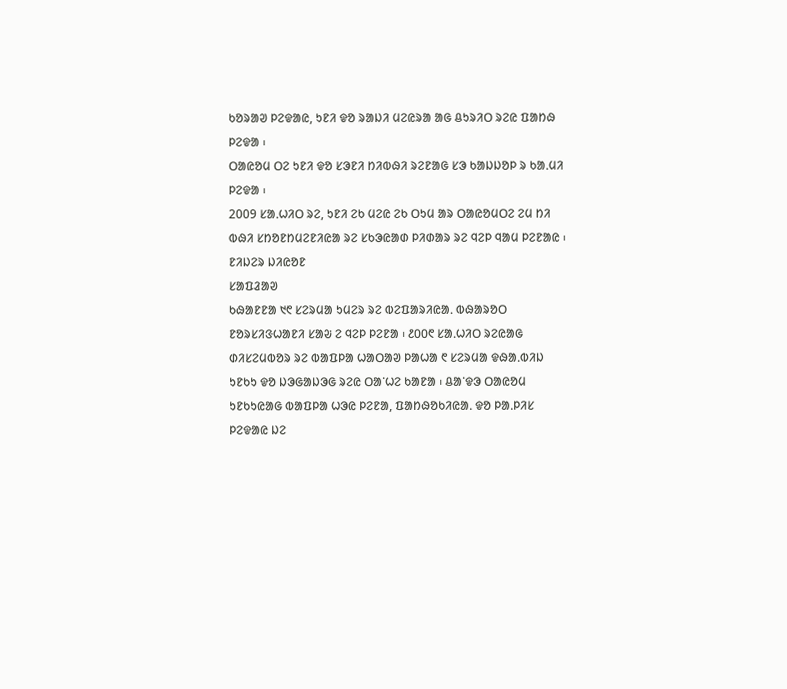ᱠᱚᱨᱟᱣ ᱞᱮᱫᱟᱭ, ᱩᱱᱤ ᱫᱚ ᱨᱟᱡᱤ ᱢᱮᱭᱨᱟ ᱟᱜ ᱪᱩᱨᱤᱛ ᱨᱮᱭ ᱯᱟᱴᱷ ᱞᱮᱫᱟ ᱾
ᱛᱟᱭᱚᱢ ᱛᱮ ᱩᱱᱤ ᱫᱚ ᱥᱳᱱᱤ ᱴᱤᱵᱷᱤ ᱨᱮᱱᱟᱜ ᱥᱳ ᱠᱟᱡᱡᱚᱞ ᱨ ᱠᱟᱹᱢᱤ ᱞᱮᱫᱟ ᱾
2009 ᱥᱟᱹᱦᱤᱛ ᱨᱮ, ᱩᱱᱤ ᱮᱠ ᱢᱮᱭ ᱮᱠ ᱛᱩᱢ ᱟᱨ ᱛᱟᱭᱚᱢᱛᱮ ᱮᱢ ᱴᱤ ᱵᱷᱤ ᱥᱴᱚᱱᱴᱢᱮᱱᱤᱭᱟ ᱨᱮ ᱥᱠᱳᱭᱟᱰ ᱞᱤᱰᱟᱨ ᱨᱮ ᱧᱮᱞ ᱧᱟᱢ ᱞᱮᱱᱟᱭ ᱾
ᱱᱤᱡᱮᱨ ᱡᱤᱭᱚᱱ
ᱥᱟᱯᱲᱟᱣ
ᱠᱷᱟᱱᱱᱟ ᱑᱖ ᱥᱮᱨᱢᱟ ᱩᱢᱮᱨ ᱨᱮ ᱵᱮᱯᱟᱨᱤᱭᱟᱹ ᱵᱷᱟᱨᱚᱛ ᱱᱚᱨᱥᱤᱝᱦᱟᱱᱤ ᱥᱟᱶ ᱮ ᱧᱮᱞ ᱞᱮᱱᱟ ᱾ ᱒᱐᱐᱖ ᱥᱟᱹᱦᱤᱛ ᱨᱮᱭᱟᱜ ᱰᱤᱥᱮᱢᱵᱚᱨ ᱨᱮ ᱵᱟᱯᱞᱟ ᱦᱟᱛᱟᱣ ᱞᱟᱦᱟ ᱖ ᱥᱮᱨᱢᱟ ᱫᱷᱟᱹᱵᱤᱡ ᱩᱱᱠᱩ ᱫᱚ ᱡᱳᱜᱟᱡᱳᱜ ᱨᱮᱭ ᱛᱟᱸᱦᱮ ᱠᱟᱱᱟ ᱾ ᱪᱟᱸᱫᱳ ᱛᱟᱭᱚᱢ ᱩᱱᱠᱩᱭᱟᱜ ᱵᱟᱯᱞᱟ ᱦᱳᱭ ᱞᱮᱱᱟ, ᱯᱟᱴᱷᱚᱠᱤᱭᱟᱹ ᱫᱚ ᱞᱟᱹᱞᱤᱥ ᱞᱮᱫᱟᱭ ᱡᱮ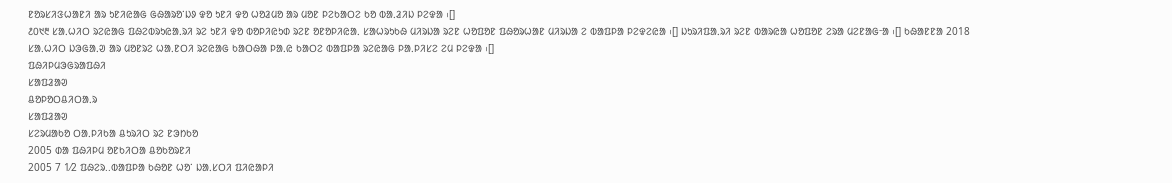ᱱᱚᱨᱥᱤᱝᱦᱟᱱᱤ ᱟᱨ ᱩᱱᱤᱭᱟᱜ ᱜᱷᱟᱨᱚᱸᱡᱽ ᱫᱚ ᱩᱱᱤ ᱫᱚ ᱦᱚᱲᱢᱚ ᱟᱨ ᱢᱚᱱ ᱞᱮᱠᱟᱛᱮ ᱠᱚ ᱵᱟᱹᱲᱤᱡ ᱞᱮᱫᱟ ᱾[]
᱒᱐᱑᱓ ᱥᱟᱹᱦᱤᱛ ᱨᱮᱭᱟᱜ ᱯᱷᱮᱵᱨᱩᱭᱟᱹᱨᱤ ᱨᱮ ᱩᱱᱤ ᱫᱚ ᱵᱚᱞᱤᱭᱩᱰ ᱨᱮᱱ ᱚᱱᱚᱞᱤᱭᱟᱹ ᱥᱟᱦᱨᱩᱠᱷ ᱢᱤᱨᱡᱟ ᱨᱮᱱ ᱦᱚᱯᱚᱱ ᱯᱷᱚᱨᱦᱟᱱ ᱢᱤᱨᱡᱟ ᱮ ᱵᱟᱯᱞᱟ ᱞᱮᱫᱮᱭᱟ ᱾[] ᱡᱩᱨᱤᱯᱟᱹᱨᱤ ᱨᱮᱱ ᱵᱟᱨᱭᱟ ᱦᱚᱯᱚᱱ ᱮᱨᱟ ᱢᱮᱱᱟᱜᱼᱟ ᱾[] ᱠᱷᱟᱱᱱᱟ 2018 ᱥᱟᱹᱦᱤᱛ ᱡᱳᱜᱟᱹᱣ ᱟᱨ ᱢᱚᱱᱨᱮ ᱦᱟᱹᱱᱛᱤ ᱨᱮᱭᱟᱜ ᱠᱟᱛᱷᱟ ᱞᱟᱹᱭ ᱠᱟᱛᱮ ᱵᱟᱯᱞᱟ ᱨᱮᱭᱟᱜ ᱞᱟᱹᱞᱤᱥᱮ ᱮᱢ ᱞᱮᱫᱟ ᱾[]
ᱯᱷᱤᱞᱢᱳᱜᱨᱟᱯᱷᱤ
ᱥᱟᱯᱲᱟᱣ
ᱪᱚᱞᱚᱛᱪᱤᱛᱟᱹᱨ
ᱥᱟᱯᱲᱟᱣ
ᱥᱮᱨᱢᱟᱠᱚ ᱛᱟᱹᱞᱤᱠᱟ ᱪᱩᱨᱤᱛ ᱨᱮ ᱱᱳᱴᱠᱚ
2005 ᱰᱟ ᱯᱷᱤᱞᱢ ᱚᱱᱠᱤᱛᱟ ᱪᱚᱠᱚᱨᱱᱤ
2005 7 1⁄2 ᱯᱷᱮᱨ..ᱵᱟᱯᱞᱟ ᱠᱷᱚᱱ ᱦᱚᱸ ᱡᱟᱹᱥᱛᱤ ᱯᱤᱭᱟᱞᱤ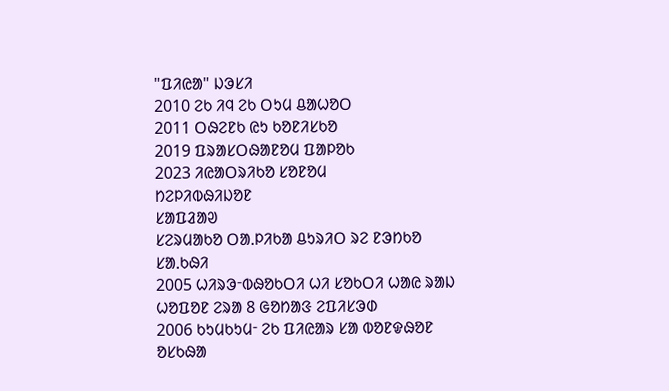"ᱯᱤᱭᱟ" ᱡᱳᱥᱤ
2010 ᱮᱠ ᱤᱧ ᱮᱠ ᱛᱩᱢ ᱪᱟᱦᱚᱛ
2011 ᱛᱷᱮᱱᱠ ᱭᱩ ᱠᱚᱱᱤᱥᱠᱚ
2019 ᱯᱨᱟᱥᱛᱷᱟᱱᱚᱢ ᱯᱟᱞᱚᱠ
2023 ᱤᱭᱟᱛᱨᱤᱠᱚ ᱥᱚᱱᱚᱢ
ᱴᱮᱞᱤᱵᱷᱤᱡᱚᱱ
ᱥᱟᱯᱲᱟᱣ
ᱥᱮᱨᱢᱟᱠᱚ ᱛᱟᱹᱞᱤᱠᱟ ᱪᱩᱨᱤᱛ ᱨᱮ ᱱᱳᱴᱠᱚ ᱥᱟᱹᱠᱷᱤ
2005 ᱦᱤᱨᱳᱼᱵᱷᱚᱠᱛᱤ ᱦᱤ ᱥᱚᱠᱛᱤ ᱦᱟᱭ ᱨᱟᱡ ᱦᱚᱯᱚᱱ ᱮᱨᱟ 8 ᱜᱚᱴᱟᱝ ᱮᱯᱤᱥᱳᱰ
2006 ᱠᱩᱢᱠᱩᱢᱼ ᱮᱠ ᱯᱤᱭᱟᱨ ᱥᱟ ᱵᱚᱱᱫᱷᱚᱱ ᱚᱥᱠᱷᱟ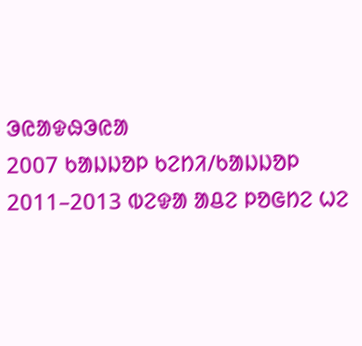ᱳᱭᱟᱫᱷᱳᱭᱟ
2007 ᱠᱟᱡᱡᱚᱞ ᱠᱮᱴᱤ/ᱠᱟᱡᱡᱚᱞ
2011–2013 ᱵᱮᱫᱟ ᱟᱪᱮ ᱞᱚᱜᱴᱮ ᱦᱮ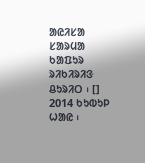ᱟᱭᱤᱥᱟ ᱥᱟᱨᱢᱟ ᱠᱟᱯᱩᱨ ᱨᱤᱠᱤᱨᱤᱝ ᱪᱩᱨᱤᱛ ᱾ []
2014 ᱠᱩᱵᱩᱞ ᱦᱟᱭ ᱾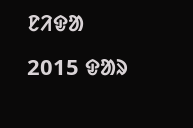ᱱᱤᱫᱟ
2015 ᱫᱟᱨ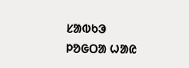ᱥᱟᱵᱠᱳ ᱞᱚᱜᱛᱟ ᱦᱟᱭ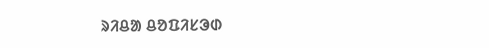ᱨᱤᱪᱟ ᱪᱚᱯᱤᱥᱳᱰ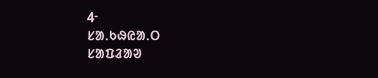4ᱼ
ᱥᱟᱹᱠᱷᱭᱟᱹᱛ
ᱥᱟᱯᱲᱟᱣ